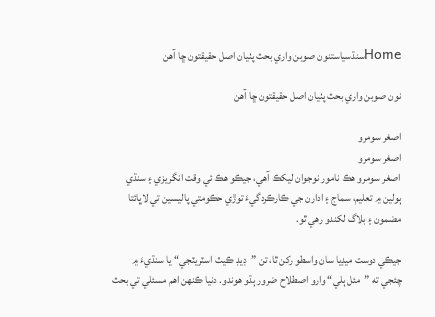Homeسنڌسياستنون صوبن واري بحث پٺيان اصل حقيقتون ڇا آهن

نون صوبن واري بحث پٺيان اصل حقيقتون ڇا آهن

اصغر سومرو
اصغر سومرو
اصغر سومرو ھڪ نامور نوجوان ليکڪ آھي، جيڪو ھڪ ئي وقت انگريزي ۽ سنڌي ٻولين ۾ تعليم، سماج ۽ ادارن جي ڪارڪردگيءَ توڙي حڪومتي پاليسين تي لاڀائتا مضمون ۽ بلاگ لکندو رھي ٿو.

جيڪي دوست ميڊيا سان واسطو رکن ٿا، تن ”ڊيڊ ڪيٽ اسٽريٽجي“ يا سنڌيءَ ۾ چئجي ته ”مئل ٻلي“ وارو اصطلاح ضرور ٻڌو هوندو. دنيا ڪنھن اهم مسئلي تي بحث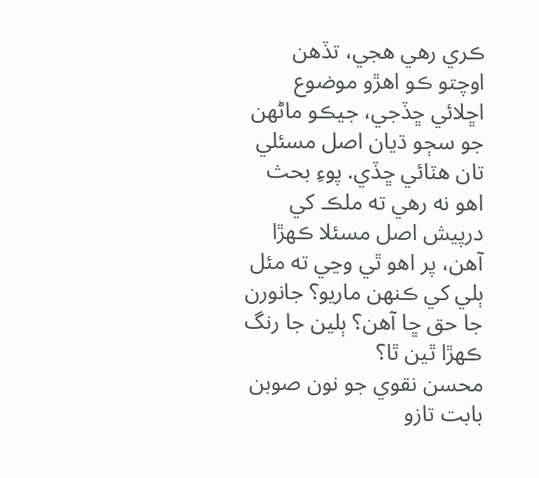ڪري رهي هجي، تڏهن اوچتو ڪو اهڙو موضوع اڇلائي ڇڏجي، جيڪو ماڻهن جو سڄو ڌيان اصل مسئلي تان هٽائي ڇڏي. پوءِ بحث اهو نه رهي ته ملڪ کي درپيش اصل مسئلا ڪھڙا آهن، پر اهو ٿي وڃي ته مئل ٻلي کي ڪنھن ماريو؟ جانورن جا حق ڇا آهن؟ ٻلين جا رنگ ڪھڙا ٿين ٿا؟
محسن نقوي جو نون صوبن بابت تازو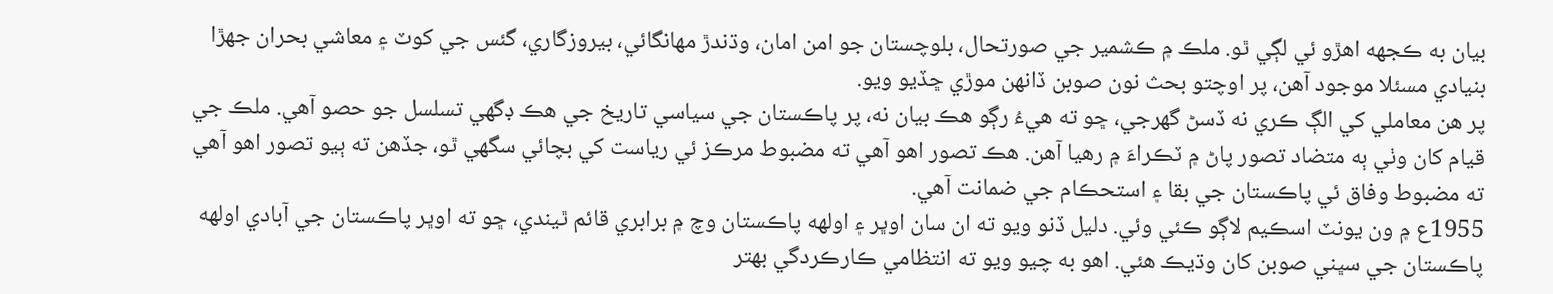بيان به ڪجهه اهڙو ئي لڳي ٿو. ملڪ ۾ ڪشمير جي صورتحال، بلوچستان جو امن امان، وڌندڙ مھانگائي، بيروزگاري، گئس جي کوٽ ۽ معاشي بحران جھڙا بنيادي مسئلا موجود آهن، پر اوچتو بحث نون صوبن ڏانھن موڙي ڇڏيو ويو.
پر هن معاملي کي الڳ ڪري نه ڏسڻ گهرجي، ڇو ته هيءُ رڳو هڪ بيان نه، پر پاڪستان جي سياسي تاريخ جي هڪ ڊگهي تسلسل جو حصو آهي. ملڪ جي قيام کان وٺي ٻه متضاد تصور پاڻ ۾ ٽڪراءَ ۾ رهيا آهن. هڪ تصور اهو آهي ته مضبوط مرڪز ئي رياست کي بچائي سگهي ٿو، جڏهن ته ٻيو تصور اهو آهي ته مضبوط وفاق ئي پاڪستان جي بقا ۽ استحڪام جي ضمانت آهي.
1955ع ۾ ون يونٽ اسڪيم لاڳو ڪئي وئي. دليل ڏنو ويو ته ان سان اوڀر ۽ اولھه پاڪستان وچ ۾ برابري قائم ٿيندي، ڇو ته اوڀر پاڪستان جي آبادي اولھه پاڪستان جي سڀني صوبن کان وڌيڪ هئي. اهو به چيو ويو ته انتظامي ڪارڪردگي بھتر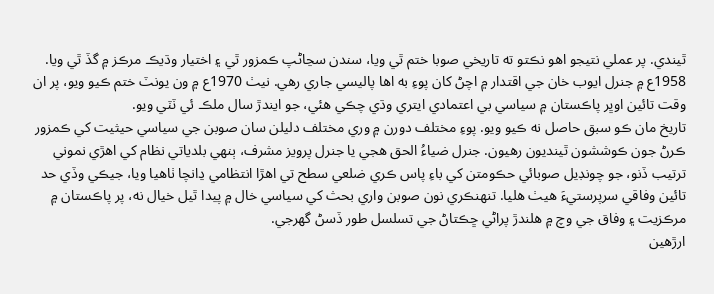ٿيندي. پر عملي نتيجو اهو نڪتو ته تاريخي صوبا ختم ٿي ويا، سندن سڃاڻپ ڪمزور ٿي ۽ اختيار وڌيڪ مرڪز ۾ گڏ ٿي ويا. 1958ع ۾ جنرل ايوب خان جي اقتدار ۾ اچڻ کان پوءِ به اها پاليسي جاري رهي. نيٺ 1970ع ۾ ون يونٽ ختم ڪيو ويو، پر ان وقت تائين اوڀر پاڪستان ۾ سياسي بي اعتمادي ايتري وڌي چڪي هئي، جو ايندڙ سال ملڪ ئي ٽٽي ويو.
تاريخ مان ڪو سبق حاصل نه ڪيو ويو. پوءِ مختلف دورن ۾ وري مختلف دليلن سان صوبن جي سياسي حيثيت کي ڪمزور ڪرڻ جون ڪوششون ٿينديون رهيون. جنرل ضياءُ الحق هجي يا جنرل پرويز مشرف، ٻنهي بلدياتي نظام کي اهڙي نموني ترتيب ڏنو، جو چونڊيل صوبائي حڪومتن کي باءِ پاس ڪري ضلعي سطح تي اهڙا انتظامي ڍانچا ٺاهيا ويا، جيڪي وڏي حد تائين وفاقي سرپرستيءَ هيٺ هليا. تنھنڪري نون صوبن واري بحث کي سياسي خال ۾ پيدا ٿيل خيال نه، پر پاڪستان ۾ مرڪزيت ۽ وفاق جي وچ ۾ هلندڙ پراڻي ڇڪتاڻ جي تسلسل طور ڏسڻ گهرجي.
ارڙهين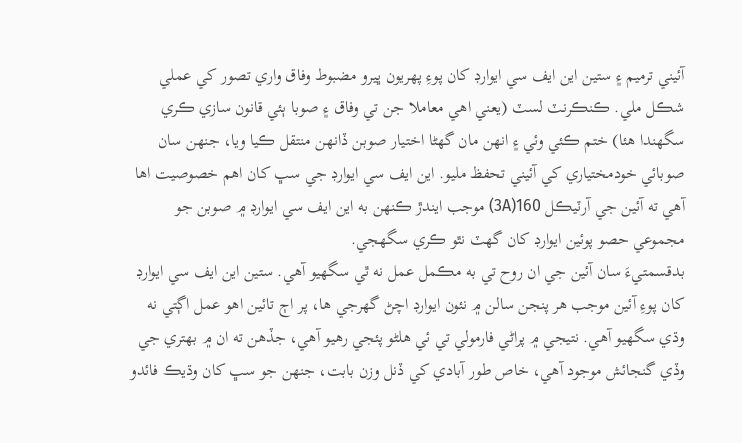آئيني ترميم ۽ ستين اين ايف سي ايوارڊ کان پوءِ پھريون ڀيرو مضبوط وفاق واري تصور کي عملي شڪل ملي. ڪنڪرنٽ لسٽ (يعني اهي معاملا جن تي وفاق ۽ صوبا ٻئي قانون سازي ڪري سگهندا هئا) ختم ڪئي وئي ۽ انهن مان گهڻا اختيار صوبن ڏانھن منتقل ڪيا ويا، جنھن سان صوبائي خودمختياري کي آئيني تحفظ مليو. اين ايف سي ايوارڊ جي سڀ کان اهم خصوصيت اها آهي ته آئين جي آرٽيڪل 160(3A) موجب ايندڙ ڪنھن به اين ايف سي ايوارڊ ۾ صوبن جو مجموعي حصو پوئين ايوارڊ کان گهٽ نٿو ڪري سگهجي.
بدقسمتيءَ سان آئين جي ان روح تي به مڪمل عمل نه ٿي سگهيو آهي. ستين اين ايف سي ايوارڊ کان پوءِ آئين موجب هر پنجن سالن ۾ نئون ايوارڊ اچڻ گهرجي ها، پر اڄ تائين اهو عمل اڳتي نه وڌي سگهيو آهي. نتيجي ۾ پراڻي فارمولي تي ئي هلڻو پئجي رهيو آهي، جڏهن ته ان ۾ بھتري جي وڏي گنجائش موجود آهي، خاص طور آبادي کي ڏنل وزن بابت، جنھن جو سڀ کان وڌيڪ فائدو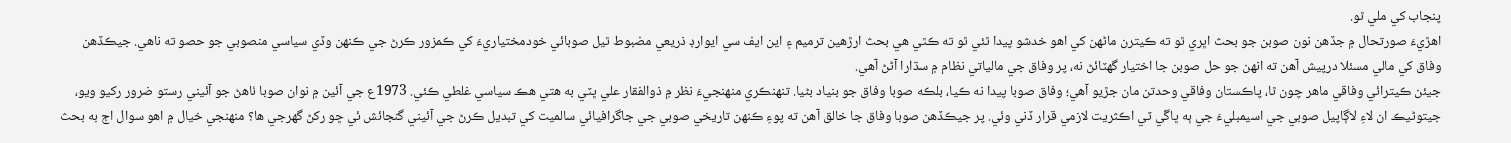پنجاب کي ملي ٿو.
اهڙيءَ صورتحال ۾ جڏهن نون صوبن جو بحث اڀري ٿو ته ڪيترن ماڻهن کي اهو خدشو پيدا ٿئي ٿو ته ڪٿي هي بحث ارڙهين ترميم ۽ اين ايف سي ايوارڊ ذريعي مضبوط ٿيل صوبائي خودمختياريءَ کي ڪمزور ڪرڻ جي ڪنھن وڏي سياسي منصوبي جو حصو ته ناهي. جيڪڏهن وفاق کي مالي مسئلا درپيش آهن ته انهن جو حل صوبن جا اختيار گهٽائڻ نه، پر وفاق جي مالياتي نظام ۾ سڌارا آڻڻ آهي.
جيئن ڪيترائي وفاقي ماهر چون ٿا، پاڪستان وفاقي وحدتن مان جڙيو آهي؛ وفاق صوبا پيدا نه ڪيا، بلڪه صوبا وفاق جو بنياد بڻيا. تنھنڪري منهنجيءَ نظر ۾ ذوالفقار علي ڀٽي به هتي هڪ سياسي غلطي ڪئي. 1973ع جي آئين ۾ نوان صوبا ٺاهڻ جو آئيني رستو ضرور رکيو ويو، جيتوڻيڪ ان لاءِ لاڳاپيل صوبي جي اسيمبليءَ جي ٻه ڀاڱي ٽي اڪثريت لازمي قرار ڏني وئي. پر جيڪڏهن صوبا وفاق جا خالق آهن ته پوءِ ڪنھن تاريخي صوبي جي جاگرافيائي سالميت کي تبديل ڪرڻ جي آئيني گنجائش ئي ڇو رکڻ گهرجي ها؟ منهنجي خيال ۾ اهو سوال اڄ به بحث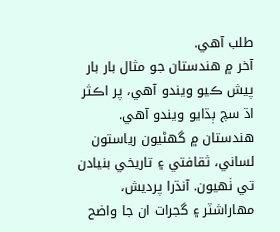طلب آهي.
آخر ۾ هندستان جو مثال بار بار پيش ڪيو ويندو آهي، پر اڪثر اڌ سچ ٻڌايو ويندو آهي. هندستان ۾ گهڻيون رياستون لساني، ثقافتي ۽ تاريخي بنيادن تي ٺھيون. آنڌرا پرديش، مھاراشٽر ۽ گجرات ان جا واضح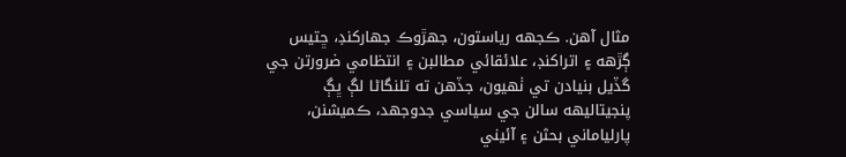مثال آهن. ڪجهه رياستون، جھڙوڪ جهارکنڊ، ڇتيس ڳڙهه ۽ اتراکنڊ، علائقائي مطالبن ۽ انتظامي ضرورتن جي گڏيل بنيادن تي ٺھيون، جڏهن ته تلنگاڻا لڳ ڀڳ پنجيتاليھه سالن جي سياسي جدوجھد، ڪميشنن، پارلياماني بحثن ۽ آئيني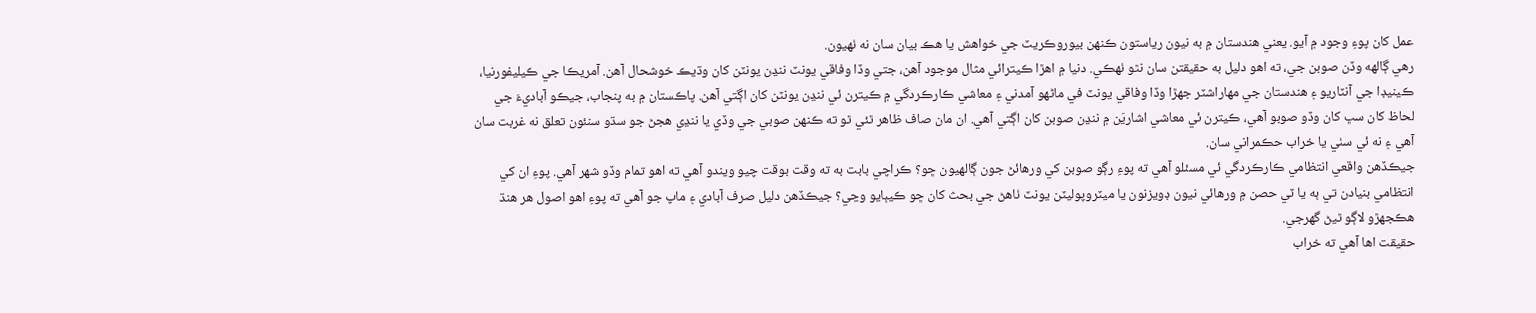عمل کان پوءِ وجود ۾ آيو. يعني هندستان ۾ به نيون رياستون ڪنھن بيوروڪريٽ جي خواهش يا هڪ بيان سان نه ٺھيون.
رهي ڳالهه وڏن صوبن جي، ته اهو دليل به حقيقتن سان نٿو ٺھڪي. دنيا ۾ اهڙا ڪيترائي مثال موجود آهن، جتي وڏا وفاقي يونٽ ننڍن يونٽن کان وڌيڪ خوشحال آهن. آمريڪا جي ڪيليفورنيا، ڪينيڊا جي آنٽاريو ۽ هندستان جي مھاراشٽر جھڙا وڏا وفاقي يونٽ في ماڻهو آمدني ۽ معاشي ڪارڪردگي ۾ ڪيترن ئي ننڍن يونٽن کان اڳتي آهن. پاڪستان ۾ به پنجاب، جيڪو آباديءَ جي لحاظ کان سڀ کان وڏو صوبو آهي، ڪيترن ئي معاشي اشاريَن ۾ ننڍن صوبن کان اڳتي آهي. ان مان صاف ظاهر ٿئي ٿو ته ڪنھن صوبي جي وڏي يا ننڍي هجڻ جو سڌو سنئون تعلق نه غربت سان آهي ۽ نه ئي سٺي يا خراب حڪمراني سان.
جيڪڏهن واقعي انتظامي ڪارڪردگي ئي مسئلو آهي ته پوءِ رڳو صوبن کي ورهائڻ جون ڳالهيون ڇو؟ ڪراچي بابت به ته وقت بوقت چيو ويندو آهي ته اهو تمام وڏو شھر آهي. پوءِ ان کي انتظامي بنيادن تي ٻه يا ٽي حصن ۾ ورهائي نيون ڊويزنون يا ميٽروپوليٽن يونٽ ٺاهڻ جي بحث کان ڇو ڪيٻايو وڃي؟ جيڪڏهن دليل صرف آبادي ۽ ماپ جو آهي ته پوءِ اهو اصول هر هنڌ هڪجھڙو لاڳو ٿيڻ گهرجي.
حقيقت اها آهي ته خراب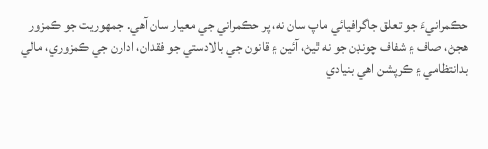حڪمرانيءَ جو تعلق جاگرافيائي ماپ سان نه، پر حڪمراني جي معيار سان آهي. جمهوريت جو ڪمزور هجڻ، صاف ۽ شفاف چونڊن جو نه ٿيڻ، آئين ۽ قانون جي بالادستي جو فقدان، ادارن جي ڪمزوري، مالي بدانتظامي ۽ ڪرپشن اهي بنيادي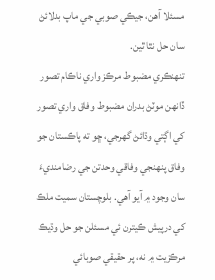مسئلا آهن، جيڪي صوبي جي ماپ بدلائڻ سان حل نٿا ٿين.
تنھنڪري مضبوط مرڪز واري ناڪام تصور ڏانھن موٽڻ بدران مضبوط وفاق واري تصور کي اڳتي وڌائڻ گهرجي، ڇو ته پاڪستان جو وفاق پنھنجي وفاقي وحدتن جي رضامنديءَ سان وجود ۾ آيو آهي. بلوچستان سميت ملڪ کي درپيش ڪيترن ئي مسئلن جو حل وڌيڪ مرڪزيت ۾ نه، پر حقيقي صوبائي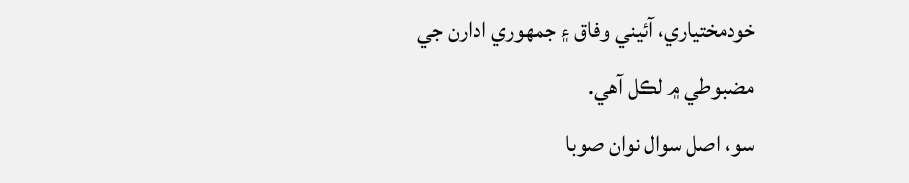خودمختياري، آئيني وفاق ۽ جمهوري ادارن جي مضبوطي ۾ لڪل آهي.
سو، اصل سوال نوان صوبا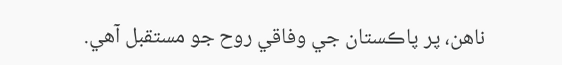ناهن، پر پاڪستان جي وفاقي روح جو مستقبل آهي.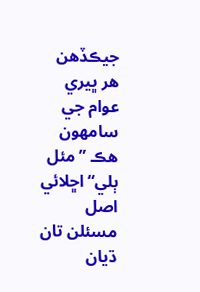جيڪڏهن هر ڀيري عوام جي سامهون هڪ ”مئل ٻلي“ اڇلائي اصل مسئلن تان ڌيان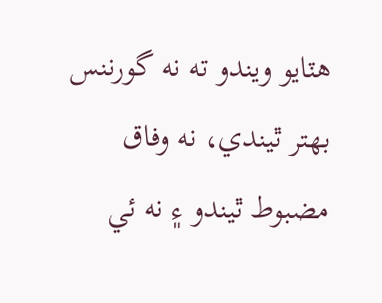هٽايو ويندو ته نه گورننس بھتر ٿيندي، نه وفاق مضبوط ٿيندو ۽ نه ئي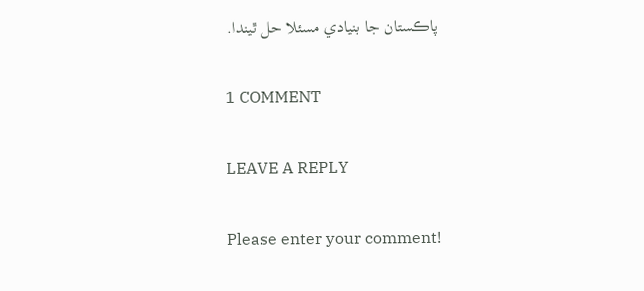پاڪستان جا بنيادي مسئلا حل ٿيندا.

1 COMMENT

LEAVE A REPLY

Please enter your comment!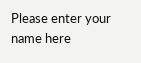Please enter your name here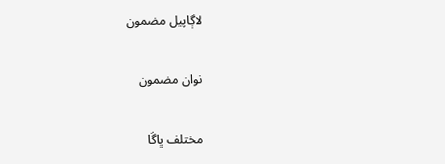لاڳاپيل مضمون

نوان مضمون

مختلف ڀاڱا